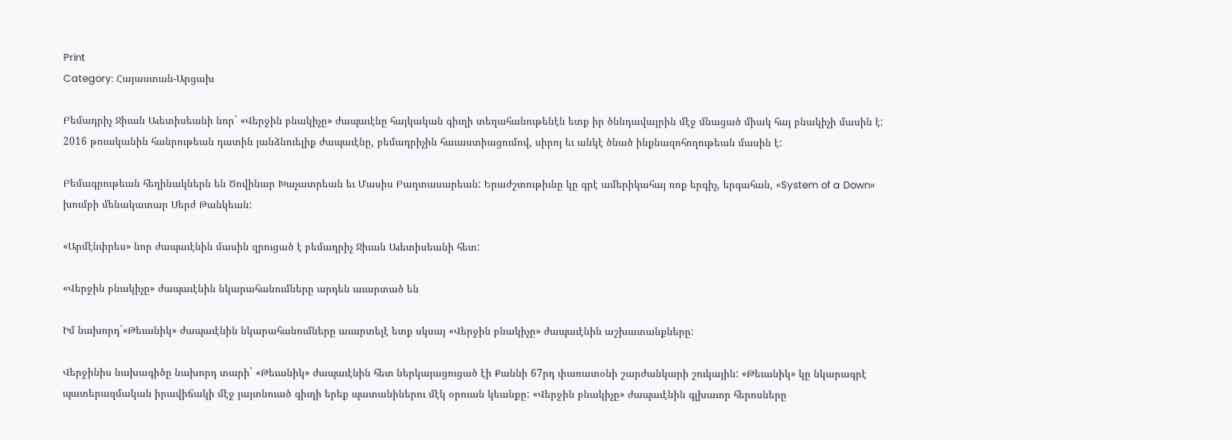Print
Category: Հայաստան-Արցախ

Բեմադրիչ Ջիւան Աւետիսեանի նոր` «Վերջին բնակիչը» ժապաւէնը հայկական գիւղի տեղահանութենէն ետք իր ծննդավայրին մէջ մնացած միակ հայ բնակիչի մասին է: 2016 թուականին հանրութեան դատին յանձնուելիք ժապաւէնը, բեմադրիչին հաւաստիացումով, սիրոյ եւ անկէ ծնած ինքնազոհողութեան մասին է:

Բեմագրութեան հեղինակներն են Ծովինար Խաչատրեան եւ Մասիս Բաղտասարեան: Երաժշտութիւնը կը գրէ ամերիկահայ ռոք երգիչ, երգահան, «System of a Down» խումբի մենակատար Սերժ Թանկեան:

«Արմէնփրես» նոր ժապաւէնին մասին զրուցած է բեմադրիչ Ջիւան Աւետիսեանի հետ:

«Վերջին բնակիչը» ժապաւէնին նկարահանումները արդեն աւարտած են

Իմ նախորդ`«Թեւանիկ» ժապաւէնին նկարահանումները աւարտելէ ետք սկսայ «Վերջին բնակիչը» ժապաւէնին աշխատանքները:

Վերջինիս նախագիծը նախորդ տարի` «Թեւանիկ» ժապաւէնին հետ ներկայացուցած էի Քաննի 67րդ փառատօնի շարժանկարի շուկային: «Թեւանիկ» կը նկարագրէ պատերազմական իրավիճակի մէջ յայտնուած գիւղի երեք պատանիներու մէկ օրուան կեանքը: «Վերջին բնակիչը» ժապաւէնին գլխաւոր հերոսները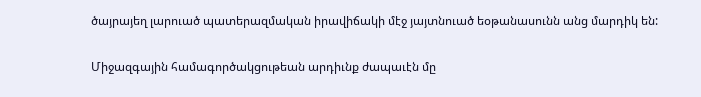ծայրայեղ լարուած պատերազմական իրավիճակի մէջ յայտնուած եօթանասունն անց մարդիկ են:

Միջազգային համագործակցութեան արդիւնք ժապաւէն մը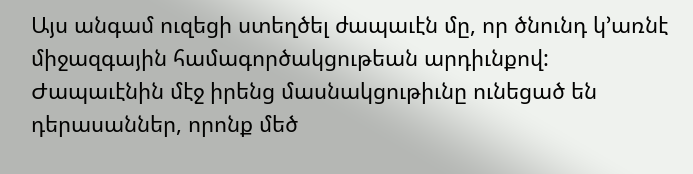Այս անգամ ուզեցի ստեղծել ժապաւէն մը, որ ծնունդ կ’առնէ միջազգային համագործակցութեան արդիւնքով: Ժապաւէնին մէջ իրենց մասնակցութիւնը ունեցած են դերասաններ, որոնք մեծ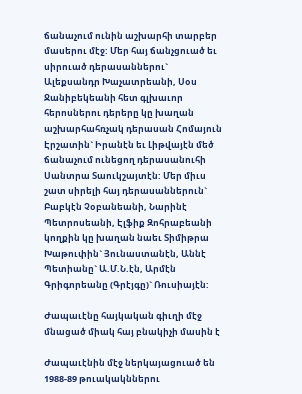ճանաչում ունին աշխարհի տարբեր մասերու մէջ: Մեր հայ ճանչցուած եւ սիրուած դերասաններու` Ալեքսանդր Խաչատրեանի, Սօս Ջանիբեկեանի հետ գլխաւոր հերոսներու դերերը կը խաղան աշխարհահռչակ դերասան Հոմայուն Էրշատին` Իրանէն եւ Լիթվայէն մեծ ճանաչում ունեցող դերասանուհի Սանտրա Տաուկշայտէն: Մեր միւս շատ սիրելի հայ դերասաններուն` Բաբկէն Չօբանեանի, Նարինէ Պետրոսեանի, Էլֆիք Զոհրաբեանի կողքին կը խաղան նաեւ Տիմիթրա Խաթուփին` Յունաստանէն, Աննէ Պետիանը` Ա.Մ.Ն.էն, Արմէն Գրիգորեանը (Գրէյգը)` Ռուսիայէն:

Ժապաւէնը հայկական գիւղի մէջ մնացած միակ հայ բնակիչի մասին է

Ժապաւէնին մէջ ներկայացուած են 1988-89 թուակակններու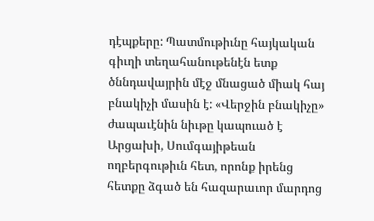դէպքերը: Պատմութիւնը հայկական գիւղի տեղահանութենէն ետք ծննդավայրին մէջ մնացած միակ հայ բնակիչի մասին է: «Վերջին բնակիչը» ժապաւէնին նիւթը կապուած է Արցախի, Սումգայիթեան ողբերգութիւն հետ, որոնք իրենց հետքը ձգած են հազարաւոր մարդոց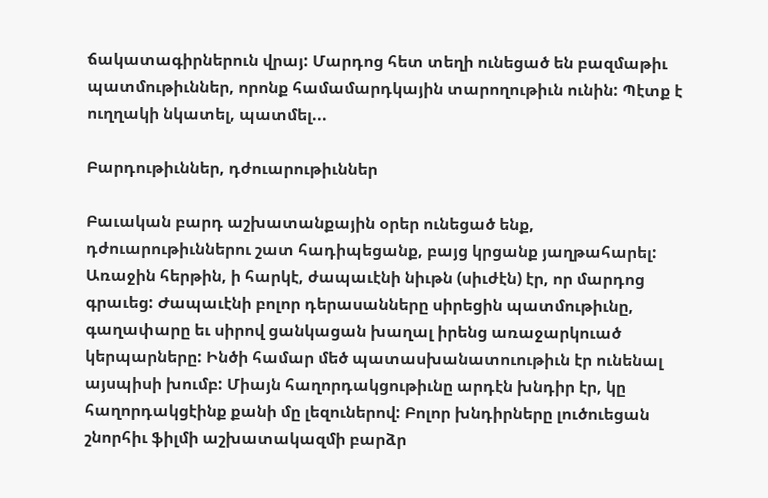ճակատագիրներուն վրայ: Մարդոց հետ տեղի ունեցած են բազմաթիւ պատմութիւններ, որոնք համամարդկային տարողութիւն ունին: Պէտք է ուղղակի նկատել, պատմել...

Բարդութիւններ, դժուարութիւններ

Բաւական բարդ աշխատանքային օրեր ունեցած ենք, դժուարութիւններու շատ հադիպեցանք, բայց կրցանք յաղթահարել: Առաջին հերթին, ի հարկէ, ժապաւէնի նիւթն (սիւժէն) էր, որ մարդոց գրաւեց: Ժապաւէնի բոլոր դերասանները սիրեցին պատմութիւնը, գաղափարը եւ սիրով ցանկացան խաղալ իրենց առաջարկուած կերպարները: Ինծի համար մեծ պատասխանատուութիւն էր ունենալ այսպիսի խումբ: Միայն հաղորդակցութիւնը արդէն խնդիր էր, կը հաղորդակցէինք քանի մը լեզուներով: Բոլոր խնդիրները լուծուեցան շնորհիւ ֆիլմի աշխատակազմի բարձր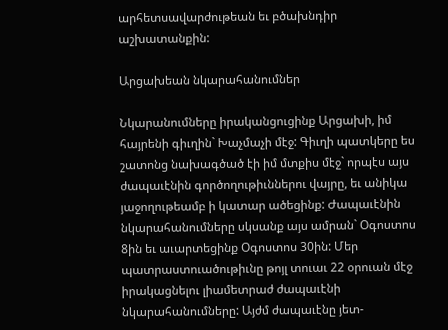արհետսավարժութեան եւ բծախնդիր աշխատանքին:

Արցախեան նկարահանումներ

Նկարանումները իրականցուցինք Արցախի, իմ հայրենի գիւղին` Խաչմաչի մէջ: Գիւղի պատկերը ես շատոնց նախագծած էի իմ մտքիս մէջ` որպէս այս ժապաւէնին գործողութիւններու վայրը, եւ անիկա յաջողութեամբ ի կատար ածեցինք: Ժապաւէնին նկարահանումները սկսանք այս ամրան` Օգոստոս 8ին եւ աւարտեցինք Օգոստոս 30ին: Մեր պատրաստուածութիւնը թոյլ տուաւ 22 օրուան մէջ իրակացնելու լիամետրաժ ժապաւէնի նկարահանումները: Այժմ ժապաւէնը յետ-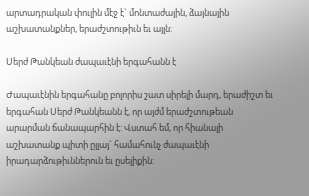արտադրական փուլին մէջ է` մոնտաժային, ձայնային աշխատանքներ, երաժշտութիւն եւ այլն:

Սերժ Թանկեան ժապաւէնի երգահանն է

Ժապաւէնին երգահանը բոլորիս շատ սիրելի մարդ, երաժիշտ եւ երգահան Սերժ Թանկեանն է, որ այժմ երաժշտութեան արարման ճանապարհին է: Վստահ եմ, որ հիանալի աշխատանք պիտի ըլլայ` համահունչ ժապաւէնի իրադարձութիւններուն եւ ըսելիքին: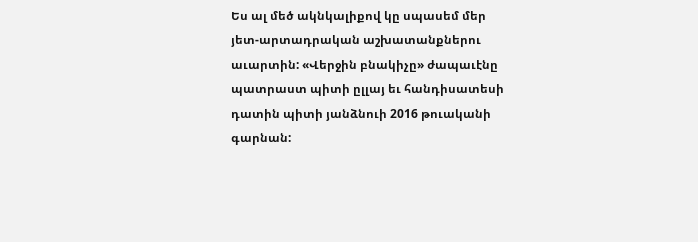Ես ալ մեծ ակնկալիքով կը սպասեմ մեր յետ-արտադրական աշխատանքներու աւարտին: «Վերջին բնակիչը» ժապաւէնը պատրաստ պիտի ըլլայ եւ հանդիսատեսի դատին պիտի յանձնուի 2016 թուականի գարնան: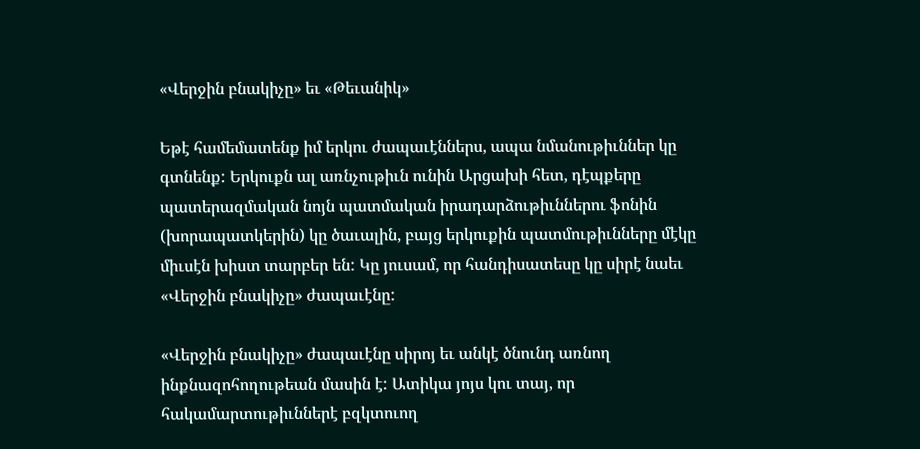«Վերջին բնակիչը» եւ «Թեւանիկ»

Եթէ համեմատենք իմ երկու ժապաւէններս, ապա նմանութիւններ կը գտնենք: Երկուքն ալ առնչութիւն ունին Արցախի հետ, դէպքերը պատերազմական նոյն պատմական իրադարձութիւններու ֆոնին (խորապատկերին) կը ծաւալին, բայց երկուքին պատմութիւնները մէկը միւսէն խիստ տարբեր են: Կը յուսամ, որ հանդիսատեսը կը սիրէ նաեւ «Վերջին բնակիչը» ժապաւէնը:

«Վերջին բնակիչը» ժապաւէնը սիրոյ եւ անկէ ծնունդ առնող ինքնազոհողութեան մասին է: Ատիկա յոյս կու տայ, որ հակամարտութիւններէ բզկտուող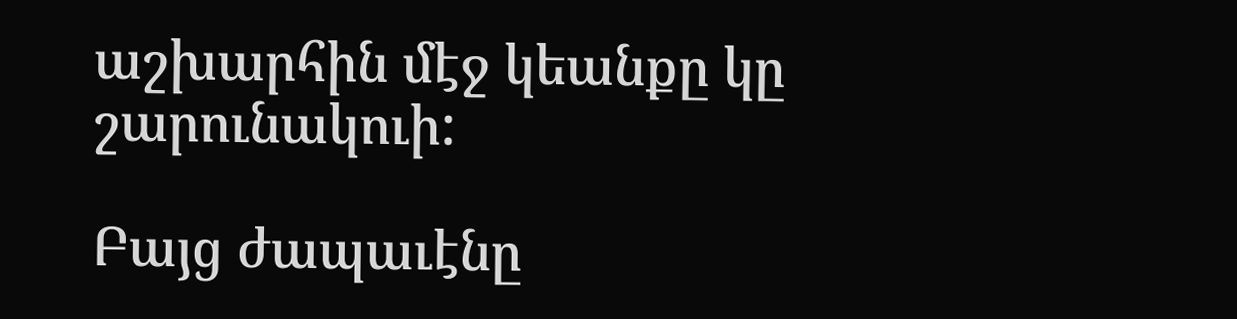աշխարհին մէջ կեանքը կը շարունակուի:

Բայց ժապաւէնը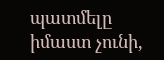պատմելը իմաստ չունի,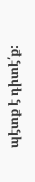պէտք է դիտէ՛ք: